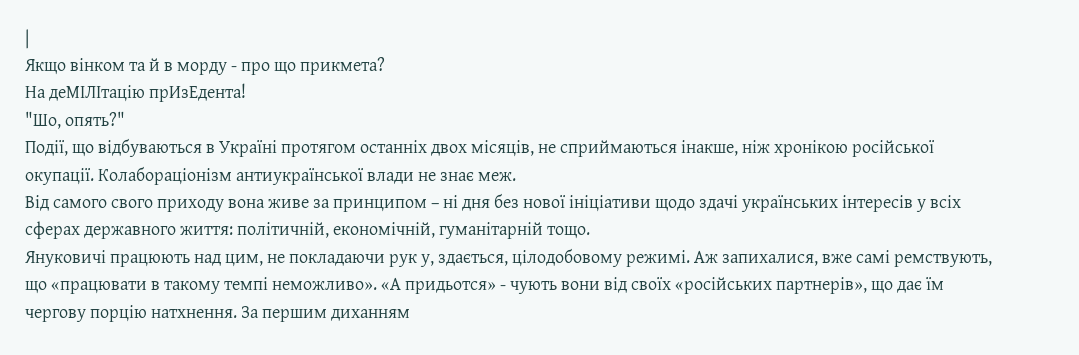|
Якщо вінком та й в морду - про що прикмета?
На деМІЛІтацію прИзЕдента!
"Шо, опять?"
Події, що відбуваються в Україні протягом останніх двох місяців, не сприймаються інакше, ніж хронікою російської окупації. Колабораціонізм антиукраїнської влади не знає меж.
Від самого свого приходу вона живе за принципом – ні дня без нової ініціативи щодо здачі українських інтересів у всіх сферах державного життя: політичній, економічній, гуманітарній тощо.
Януковичі працюють над цим, не покладаючи рук у, здається, цілодобовому режимі. Аж запихалися, вже самі ремствують, що «працювати в такому темпі неможливо». «А придьотся» - чують вони від своїх «російських партнерів», що дає їм чергову порцію натхнення. За першим диханням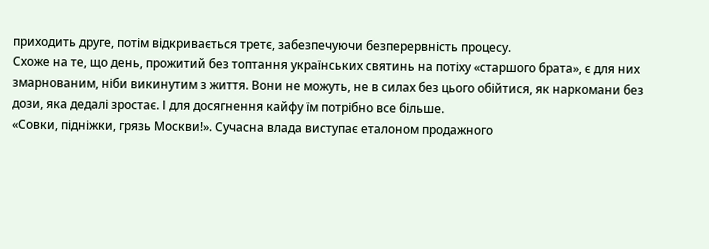приходить друге, потім відкривається третє, забезпечуючи безперервність процесу.
Схоже на те, що день, прожитий без топтання українських святинь на потіху «старшого брата», є для них змарнованим, ніби викинутим з життя. Вони не можуть, не в силах без цього обійтися, як наркомани без дози, яка дедалі зростає. І для досягнення кайфу їм потрібно все більше.
«Совки, підніжки, грязь Москви!». Сучасна влада виступає еталоном продажного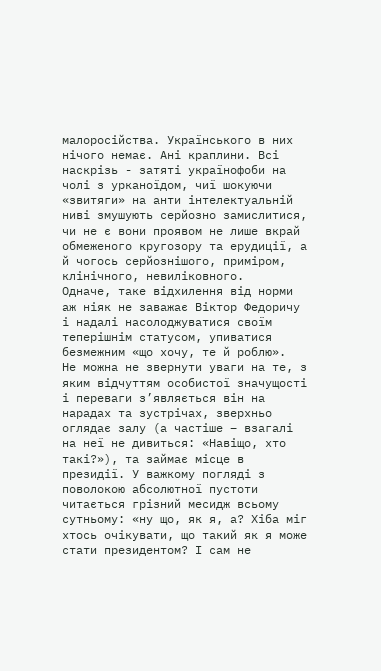малоросійства. Українського в них нічого немає. Ані краплини. Всі наскрізь - затяті українофоби на чолі з урканоїдом, чиї шокуючи «звитяги» на анти інтелектуальній ниві змушують серйозно замислитися, чи не є вони проявом не лише вкрай обмеженого кругозору та ерудиції, а й чогось серйознішого, приміром, клінічного, невиліковного.
Одначе, таке відхилення від норми аж ніяк не заважає Віктор Федоричу і надалі насолоджуватися своїм теперішнім статусом, упиватися безмежним «що хочу, те й роблю».
Не можна не звернути уваги на те, з яким відчуттям особистої значущості і переваги з’являється він на нарадах та зустрічах, зверхньо оглядає залу (а частіше – взагалі на неї не дивиться: «Навіщо, хто такі?»), та займає місце в президії. У важкому погляді з поволокою абсолютної пустоти читається грізний месидж всьому сутньому: «ну що, як я, а? Хіба міг хтось очікувати, що такий як я може стати президентом? І сам не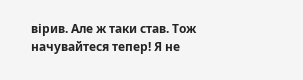вірив. Але ж таки став. Тож начувайтеся тепер! Я не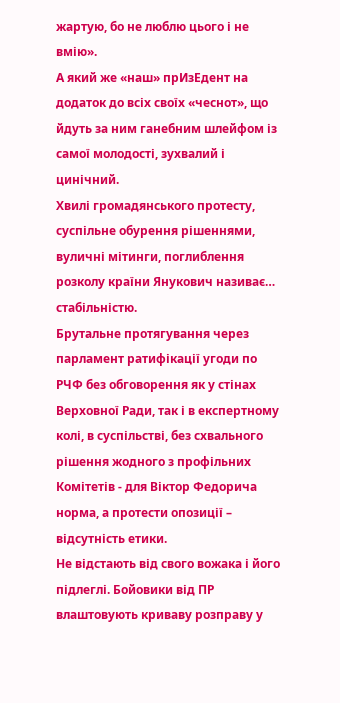жартую, бо не люблю цього і не вмію».
А який же «наш» прИзЕдент на додаток до всіх своїх «чеснот», що йдуть за ним ганебним шлейфом із самої молодості, зухвалий і цинічний.
Хвилі громадянського протесту, суспільне обурення рішеннями, вуличні мітинги, поглиблення розколу країни Янукович називає… стабільністю.
Брутальне протягування через парламент ратифікації угоди по РЧФ без обговорення як у стінах Верховної Ради, так і в експертному колі, в суспільстві, без схвального рішення жодного з профільних Комітетів - для Віктор Федорича норма, а протести опозиції – відсутність етики.
Не відстають від свого вожака і його підлеглі. Бойовики від ПР влаштовують криваву розправу у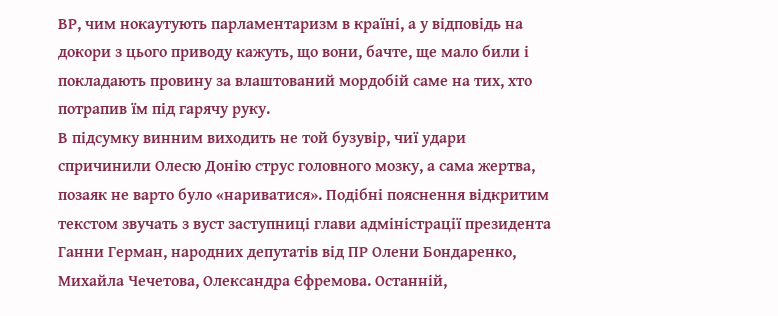ВР, чим нокаутують парламентаризм в країні, а у відповідь на докори з цього приводу кажуть, що вони, бачте, ще мало били і покладають провину за влаштований мордобій саме на тих, хто потрапив їм під гарячу руку.
В підсумку винним виходить не той бузувір, чиї удари спричинили Олесю Донію струс головного мозку, а сама жертва, позаяк не варто було «нариватися». Подібні пояснення відкритим текстом звучать з вуст заступниці глави адміністрації президента Ганни Герман, народних депутатів від ПР Олени Бондаренко, Михайла Чечетова, Олександра Єфремова. Останній,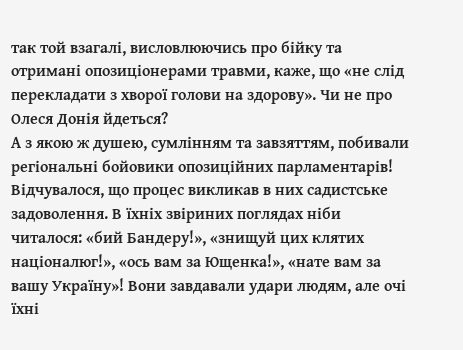так той взагалі, висловлюючись про бійку та отримані опозиціонерами травми, каже, що «не слід перекладати з хворої голови на здорову». Чи не про Олеся Донія йдеться?
А з якою ж душею, сумлінням та завзяттям, побивали регіональні бойовики опозиційних парламентарів! Відчувалося, що процес викликав в них садистське задоволення. В їхніх звіриних поглядах ніби читалося: «бий Бандеру!», «знищуй цих клятих націоналюг!», «ось вам за Ющенка!», «нате вам за вашу Україну»! Вони завдавали удари людям, але очі їхні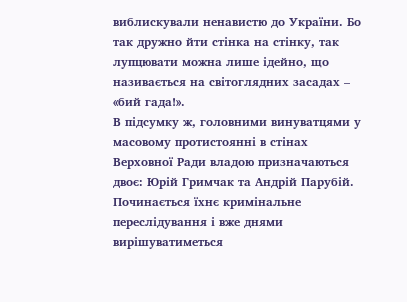виблискували ненавистю до України. Бо так дружно йти стінка на стінку, так лупцювати можна лише ідейно, що називається на світоглядних засадах – «бий гада!».
В підсумку ж, головними винуватцями у масовому протистоянні в стінах Верховної Ради владою призначаються двоє: Юрій Гримчак та Андрій Парубій. Починається їхнє кримінальне переслідування і вже днями вирішуватиметься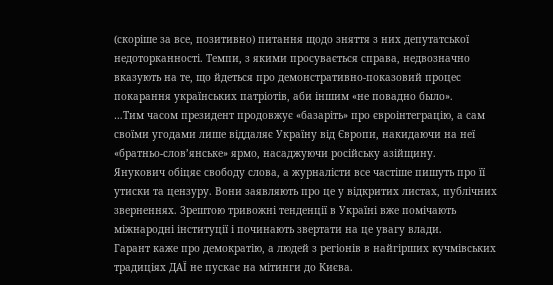(скоріше за все, позитивно) питання щодо зняття з них депутатської недоторканності. Темпи, з якими просувається справа, недвозначно вказують на те, що йдеться про демонстративно-показовий процес покарання українських патріотів, аби іншим «не повадно было».
…Тим часом президент продовжує «базаріть» про євроінтеграцію, а сам своїми угодами лише віддаляє Україну від Європи, накидаючи на неї «братньо-слов’янське» ярмо, насаджуючи російську азійщину.
Янукович обіцяє свободу слова, а журналісти все частіше пишуть про її утиски та цензуру. Вони заявляють про це у відкритих листах, публічних зверненнях. Зрештою тривожні тенденції в Україні вже помічають міжнародні інституції і починають звертати на це увагу влади.
Гарант каже про демократію, а людей з регіонів в найгірших кучмівських традиціях ДАЇ не пускає на мітинги до Києва.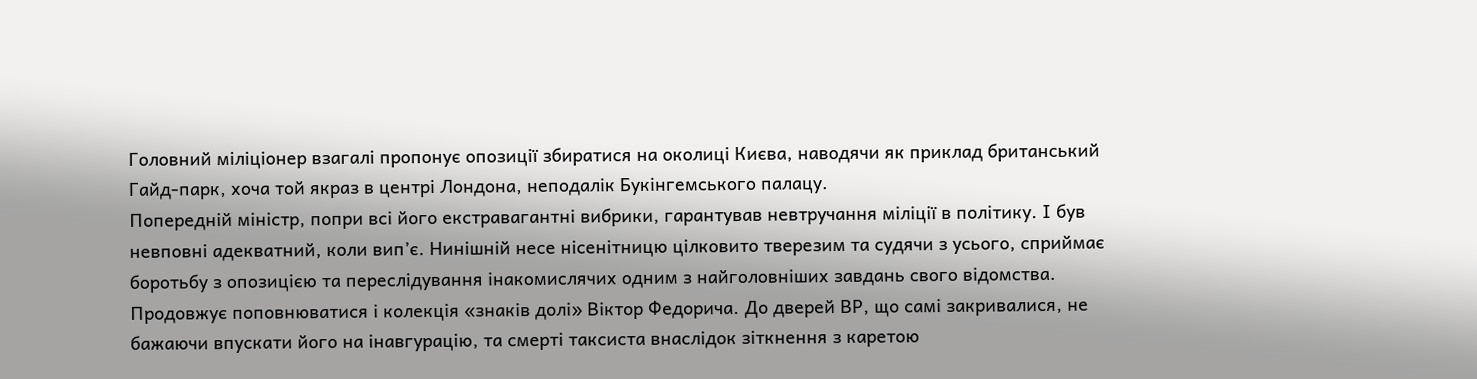Головний міліціонер взагалі пропонує опозиції збиратися на околиці Києва, наводячи як приклад британський Гайд-парк, хоча той якраз в центрі Лондона, неподалік Букінгемського палацу.
Попередній міністр, попри всі його екстравагантні вибрики, гарантував невтручання міліції в політику. І був невповні адекватний, коли вип’є. Нинішній несе нісенітницю цілковито тверезим та судячи з усього, сприймає боротьбу з опозицією та переслідування інакомислячих одним з найголовніших завдань свого відомства.
Продовжує поповнюватися і колекція «знаків долі» Віктор Федорича. До дверей ВР, що самі закривалися, не бажаючи впускати його на інавгурацію, та смерті таксиста внаслідок зіткнення з каретою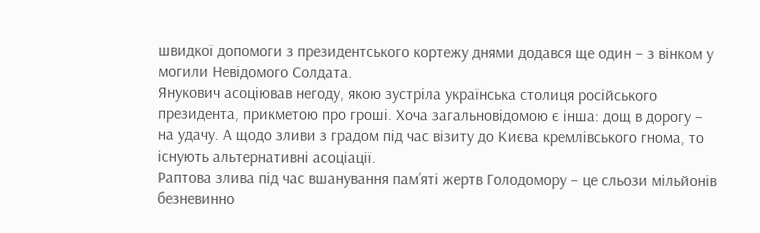швидкої допомоги з президентського кортежу днями додався ще один – з вінком у могили Невідомого Солдата.
Янукович асоціював негоду, якою зустріла українська столиця російського президента, прикметою про гроші. Хоча загальновідомою є інша: дощ в дорогу – на удачу. А щодо зливи з градом під час візиту до Києва кремлівського гнома, то існують альтернативні асоціації.
Раптова злива під час вшанування пам’яті жертв Голодомору – це сльози мільйонів безневинно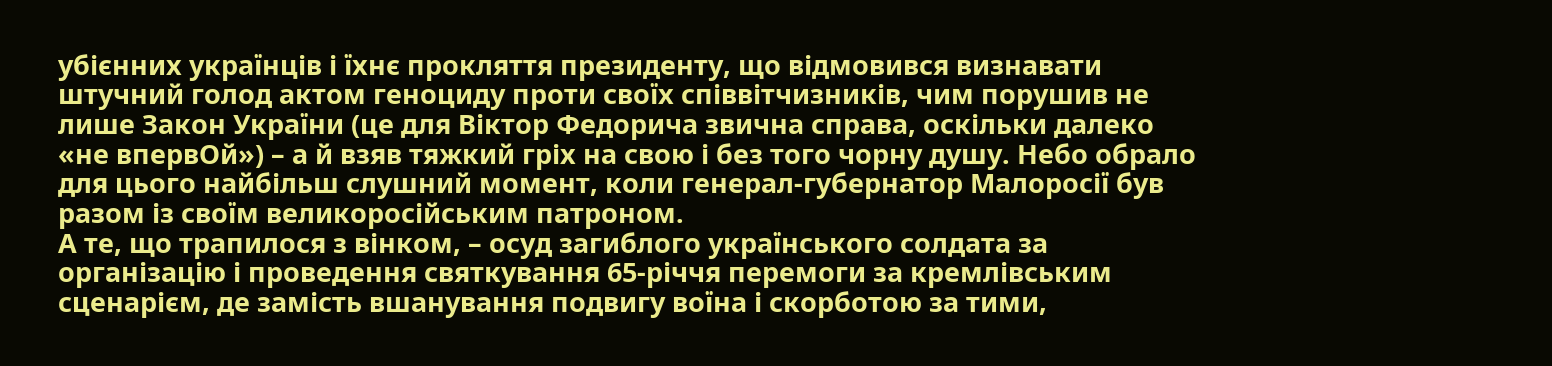убієнних українців і їхнє прокляття президенту, що відмовився визнавати штучний голод актом геноциду проти своїх співвітчизників, чим порушив не лише Закон України (це для Віктор Федорича звична справа, оскільки далеко «не впервОй») – а й взяв тяжкий гріх на свою і без того чорну душу. Небо обрало для цього найбільш слушний момент, коли генерал-губернатор Малоросії був разом із своїм великоросійським патроном.
А те, що трапилося з вінком, – осуд загиблого українського солдата за організацію і проведення святкування 65-річчя перемоги за кремлівським сценарієм, де замість вшанування подвигу воїна і скорботою за тими,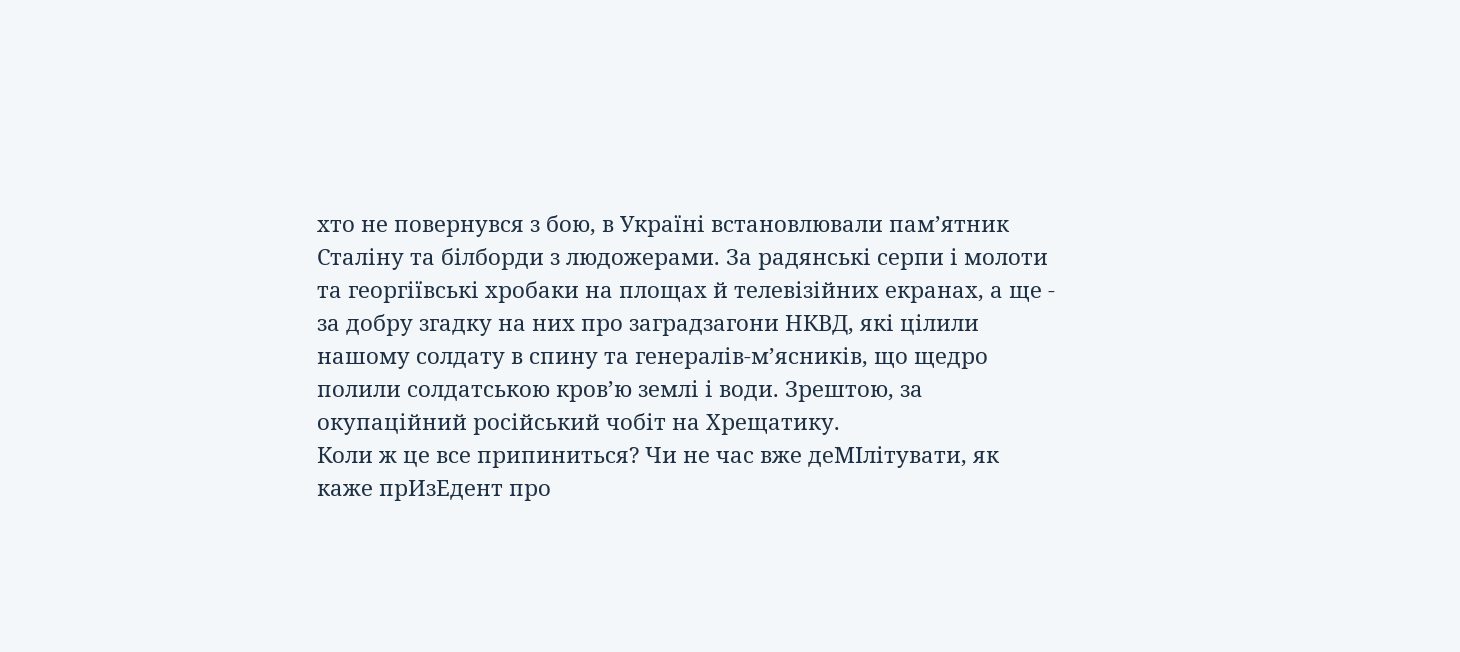хто не повернувся з бою, в Україні встановлювали пам’ятник Сталіну та білборди з людожерами. За радянські серпи і молоти та георгіївські хробаки на площах й телевізійних екранах, а ще - за добру згадку на них про заградзагони НКВД, які цілили нашому солдату в спину та генералів-м’ясників, що щедро полили солдатською кров’ю землі і води. Зрештою, за окупаційний російський чобіт на Хрещатику.
Коли ж це все припиниться? Чи не час вже деМІлітувати, як каже прИзЕдент про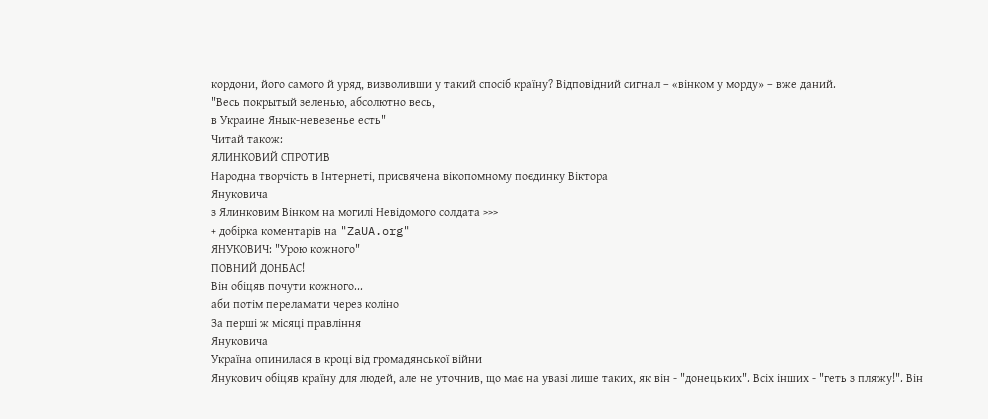кордони, його самого й уряд, визволивши у такий спосіб країну? Відповідний сигнал – «вінком у морду» – вже даний.
"Весь покрытый зеленью, абсолютно весь,
в Украине Янык-невезенье есть"
Читай також:
ЯЛИНКОВИЙ СПРОТИВ
Народна творчість в Інтернеті, присвячена вікопомному поєдинку Віктора
Януковича
з Ялинковим Вінком на могилі Невідомого солдата >>>
+ добірка коментарів на "ZaUA.org"
ЯНУКОВИЧ: "Урою кожного"
ПОВНИЙ ДОНБАС!
Він обіцяв почути кожного...
аби потім переламати через коліно
За перші ж місяці правління
Януковича
Україна опинилася в кроці від громадянської війни
Янукович обіцяв країну для людей, але не уточнив, що має на увазі лише таких, як він - "донецьких". Всіх інших - "геть з пляжу!". Він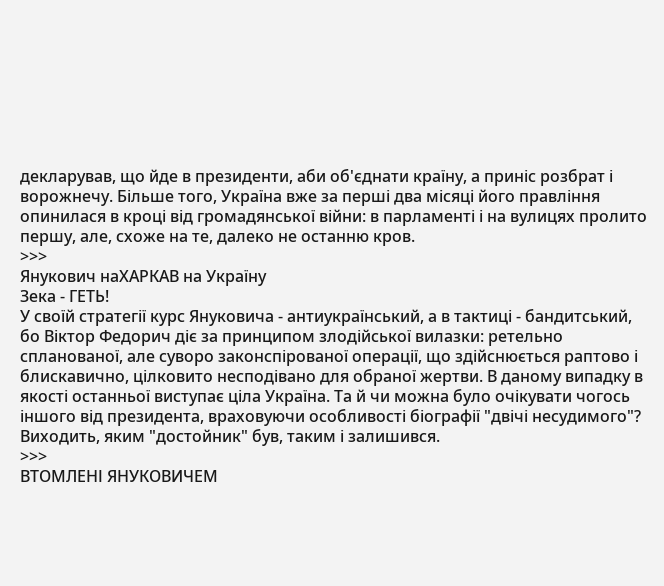декларував, що йде в президенти, аби об'єднати країну, а приніс розбрат і ворожнечу. Більше того, Україна вже за перші два місяці його правління опинилася в кроці від громадянської війни: в парламенті і на вулицях пролито першу, але, схоже на те, далеко не останню кров.
>>>
Янукович наХАРКАВ на Україну
Зека - ГЕТЬ!
У своїй стратегії курс Януковича - антиукраїнський, а в тактиці - бандитський, бо Віктор Федорич діє за принципом злодійської вилазки: ретельно спланованої, але суворо законспірованої операції, що здійснюється раптово і блискавично, цілковито несподівано для обраної жертви. В даному випадку в якості останньої виступає ціла Україна. Та й чи можна було очікувати чогось іншого від президента, враховуючи особливості біографії "двічі несудимого"? Виходить, яким "достойник" був, таким і залишився.
>>>
ВТОМЛЕНІ ЯНУКОВИЧЕМ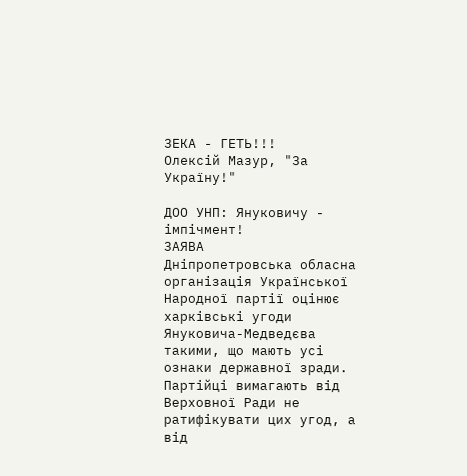ЗЕКА - ГЕТЬ!!!
Олексій Мазур, "За Україну!"

ДОО УНП: Януковичу - імпічмент!
ЗАЯВА
Дніпропетровська обласна організація Української Народної партії оцінює харківські угоди Януковича-Медведєва такими, що мають усі ознаки державної зради. Партійці вимагають від Верховної Ради не ратифікувати цих угод, а від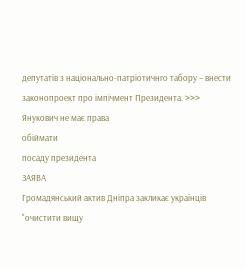депутатів з національно-патріотичнго табору – внести законопроект про імпічмент Президента. >>>
Янукович не має права
обіймати
посаду президента
ЗАЯВА
Громадянський актив Дніпра закликає українців "очистити вищу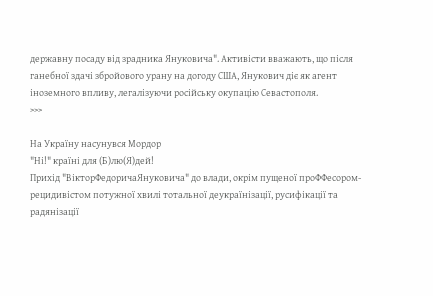державну посаду від зрадника Януковича". Активісти вважають, що після ганебної здачі збройового урану на догоду США, Янукович діє як агент іноземного впливу, легалізуючи російську окупацію Севастополя.
>>>

На Україну насунувся Мордор
"Ні!" країні для (Б)лю(Я)дей!
Прихід "ВікторФедоричаЯнуковича" до влади, окрім пущеної проФФесором-рецидивістом потужної хвилі тотальної деукраїнізації, русифікації та радянізації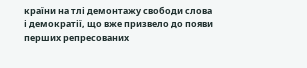країни на тлі демонтажу свободи слова і демократії, що вже призвело до появи перших репресованих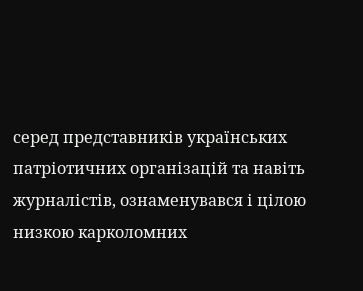серед представників українських патріотичних організацій та навіть журналістів, ознаменувався і цілою низкою карколомних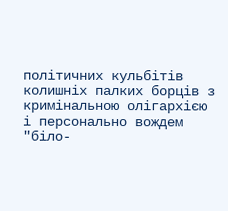політичних кульбітів колишніх палких борців з кримінальною олігархією і персонально вождем "біло-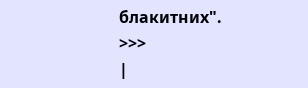блакитних".
>>>
|